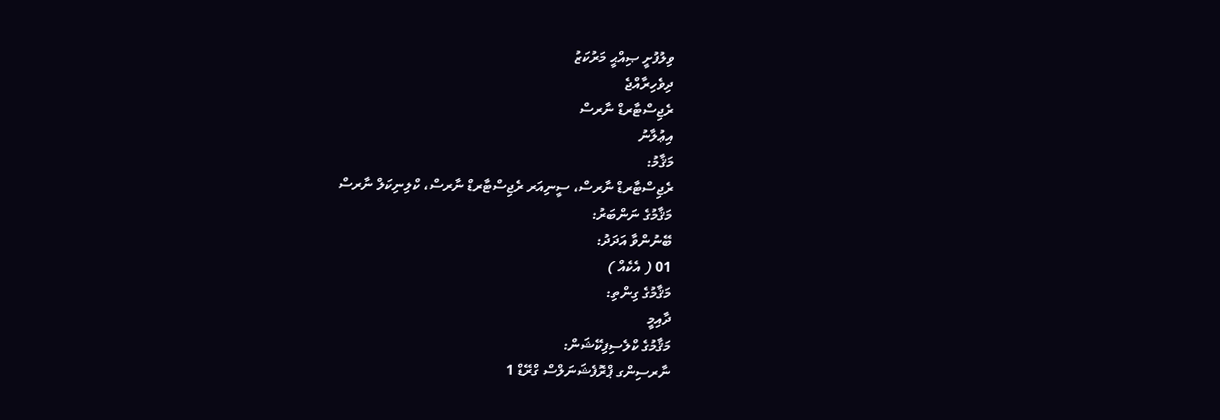ވިލުފުށީ ޞިއްޙީ މަރުކަޒު
ދިވެހިރާއްޖެ
ރެޖިސްޓާރޑް ނާރސް
އިޢުލާނު
މަޤާމު:
ރެޖިސްޓާރޑް ނާރސް، ސީނިއަރ ރެޖިސްޓާރޑް ނާރސް، ކްލިނިކަލް ނާރސް
މަޤާމުގެ ނަންބަރު:
ބޭނުންވާ އަދަދު:
01 ( އެކެއް )
މަޤާމުގެ ގިންތި:
ދާއިމީ
މަޤާމުގެ ކްލެސިފިކޭޝަން:
ނާރސިންގ ޕްރޮފެޝަނަލްސް ގްރޭޑް 1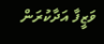ވަޒީފާ އަދާކުރަން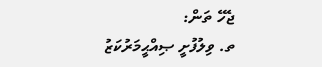ޖެހޭ ތަން:
ތ. ވިލުފުށީ ޞިއްޙީމަރުކަޒު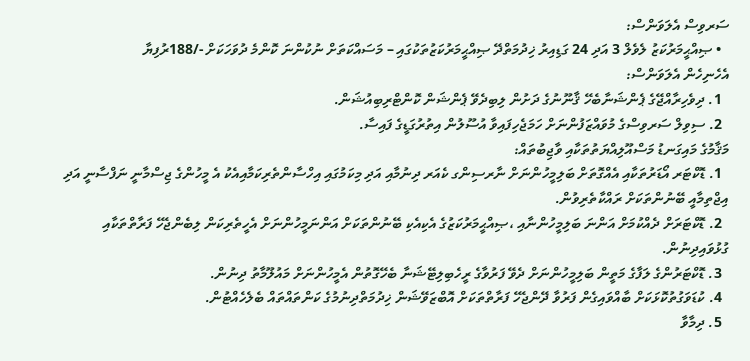ސަރވިސް އެލަވަންސް:
  • ޞިއްޙީމަރުކަޒު ލެވެލް 3 އަދި 24 ގަޑިއިރު ޚިދުމަތްދޭ ޞިއްޙީމަރުކަޒުތަކުގައި – މަސައްކަތަށް ނުކުންނަ ކޮންމެ ދުވަހަކަށް -/188ރުފިޔާ
އެހެނިހެން އެލަވަންސް:
  1. ދިވެހިރާއްޖޭގެ ޕެންޝަނާބެހޭ ޤާނޫނުގެ ދަށުން ލިބިދެވޭ ޕެންޝަން ކޮންޓްރިބިއުޝަން.
  2. ސިވިލް ސަރވިސްގެ މުވައްޒަފުންނަށް ހަމަޖެހިފައިވާ އުސޫލުން އިތުރުގަޑީގެ ފައިސާ.
މަޤާމުގެ މައިގަނޑު މަސްއޫލިއްޔަތުތަކާއި ވާޖިބުތައް:
  1. ޑޮކްޓަރ އޯޑަރުތަކާއި އެއްގޮތަށް ބަލިމީހުންނަށް ނާރސިންގ ކެއަރ ދިނުމާއި އަދި މިކަމުގައި އިހްސާންތެރިކަމާއިއެކު އެ މީހުންގެ ޖިސްމާނީ ނަފްސާނީ އަދި އިޖްތިމާއީ ބޭނުންތަކަށް ރައްކާތެރިވުން.
  2. ޑޮކްޓަރަށް ދެއްކުމަށް އަންނަ ބަލިމީހުންނާއި ،ޞިއްޙީމަރުކަޒުގެ އެކިއެކި ބޭނުންތަކަށް އަންނަމީހުންނަށް އެހީތެރިކަން ލިބެންޖެހޭ ފަރާތްތަކާއި ގުޅުވައިދިނުން.
  3. ޑޮކްޓަރުންގެ ލަފާގެ މަތީން ބަލިމީހުންނަށް ދެވޭ ފަރުވާގެ ރީހެބިލިޓޭޝަނާ ބެހޭގޮތުން އެމީހުންނަށް މައުލޫމާތު ދިނުން.
  4. ކުޑަވަގުތުކޮޅަކަށް ބާއްވައިގެން ފަރުވާ ދޭންޖެހޭ ފަރާތްތަކަށް އޮބްޒަވޭޝަން ޚިދުމަތްދިނުމުގެ ކަންތައްތައް ބެލެހެއްޓުން.
  5. ދިމާވާ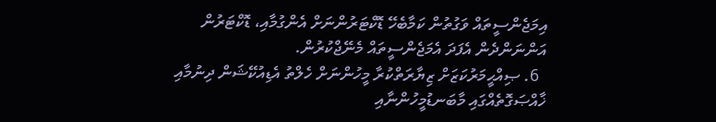އިމަޖެންސީތައް ވަގުތުން ކަމާބެހޭ ޑޮކްޓަރުންނަށް އެންގުމާއި، ޑޮކްޓަރުން އަންނަންދެން އެފަދަ އެމަޖެންސީތައް މެނޭޖްކުރުން.
  6. ޞިއްޙީމަރުކަޒަށް ޒިޔާރަތްކުރާ މީހުންނަށް ހެލްތު އެޑިއުކޭޝަން ދިނުމާއި ޚާއްޞަގޮތެއްގައި މާބަނޑުމީހުންނާއި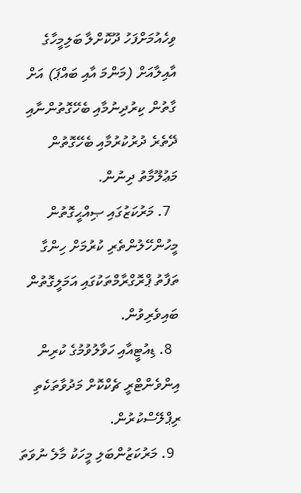ވިހެއުމަށްފަހު ދޫކޮށްލާ ބަލިމީހާގެ އާއިލާއަށް (މަންމަ އާއި ބައްޕަ) އަށް ގާތުން ކިރުދިނުމާއި ބެހޭގޮތުންނާއި ދޭތެރެ ދުރުކުރުމާއި ބެހޭގޮތުން މަޢުލޫމާތު ދިނުން.
  7. މަރުކަޒުގައި ޞިއްޙީގޮތުން މީހުންހޭލުންތެރި ކުރުމަށް ހިންގާ ތަފާތު ޕްރޮގްރާމްތަކުގައި އަމަލީގޮތުން ބައިވެރިވުން.
  8. ޑިއުޓީއާއި ހަވާލުވުމުގެ ކުރިން އިންވެންޓްރީ ޗެކްކޮށް މަދުވާތަކެތި ރިޕްލޭސްކުރުން.
  9. މަރުކަޒުންބަލި މީހަކު މާލެ ނުވަތަ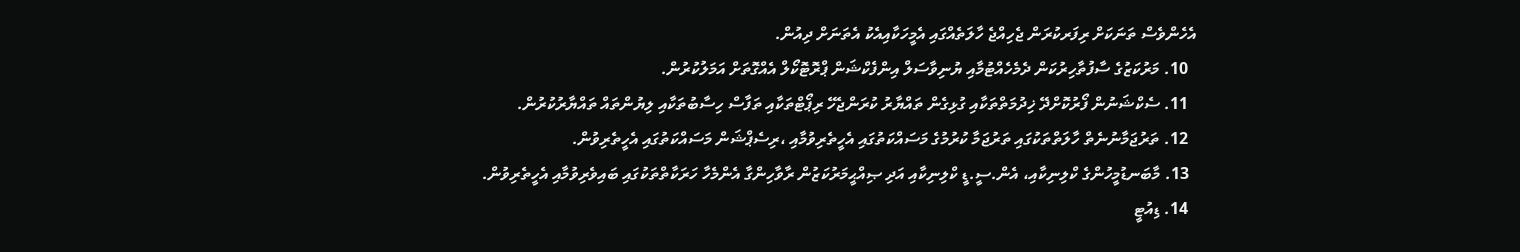އެހެންވެސް ތަނަކަށް ރިފަރކުރަން ޖެހިއްޖެ ހާލަތެއްގައި އެމީހަކާއިއެކު އެތަނަށް ދިއުން.
  10. މަރުކަޒުގެ ސާފުތާހިރުކަން ދެމެހެއްޓުމާއި ޔުނިވާސަލް އިންފެކްޝަން ޕްރޮޓޮކޯލް އެއްގޮތަށް އަމަލުކުރުން.
  11. ސެކްޝަނުން ފޯރުކޮށްދޭ ޚިދުމަތްތަކާއި ގުޅިގެން ތައްޔާރު ކުރަންޖެހޭ ރިޕޯޓްތަކާއި ތަފާސް ހިސާބުތަކާއި ލިޔުންތައް ތައްޔާރުކުރުން.
  12. ތަރުޖަމާނުނެތް ހާލަތްތަކުގައި ތަރުޖަމާ ކުރުމުގެ މަސައްކަތުގައި އެހީތެރިވުމާއި ،ރިސެޕްޝަން މަސައްކަތުގައި އެހީތެރިވުން.
  13. މާބަނޑުމީހުންގެ ކްލިނިކާއި، އެން.ސީ.ޑީ ކްލިނިކާއި އަދި ޞިއްޙީމަރުކަޒުން ރާވާހިންގާ އެންމެހާ ހަރަކާތްތަކުގައި ބައިވެރިވުމާއި އެހީތެރިވުން.
  14. ޑިއުޓީ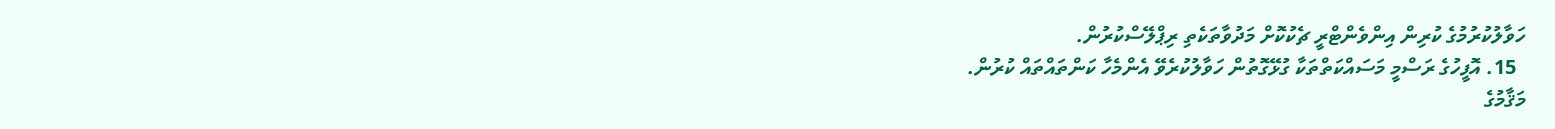ހަވާލުކުރުމުގެ ކުރިން އިންވެންޓްރީ ޗެކުކޮށް މަދުވާތަކެތި ރިޕްލޭސްކުރުން.
  15. އޮފީހުގެ ރަސްމީ މަސައްކަތްތަކާ ގުޅޭގޮތުން ހަވާލުކުރެވޭ އެންމެހާ ކަންތައްތައް ކުރުން.
މަޤާމުގެ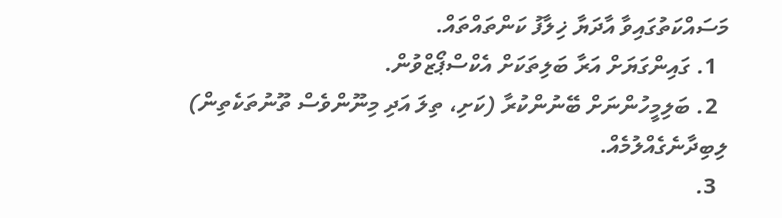މަސައްކަތުގައިވާ އާދަޔާ ޚިލާފު ކަންތައްތައް.
  1. ގައިންގަޔަށް އަރާ ބަލިތަކަށް އެކްސްޕޯޒްވުން.
  2. ބަލިމީހުންނަށް ބޭނުންކުރާ (ކަށި، ތިލަ އަދި މިނޫންވެސް ތޫނުތަކެތިން) ލިބިދާނެގެއްލުމެއް.
  3.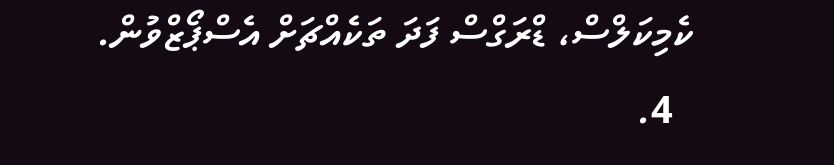ކެމިކަލްސް، ޑްރަގްސް ފަދަ ތަކެއްޗަށް އެސްޕޯޒްވުން.
  4.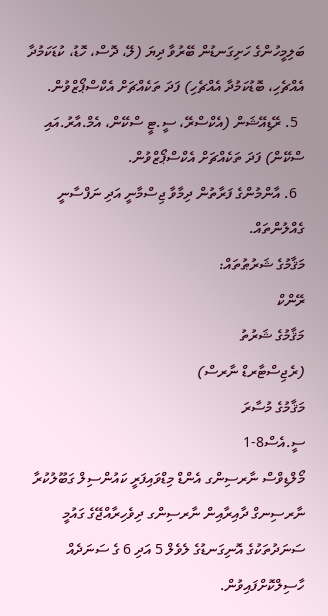ބަލިމީހުންގެ ހަށިގަނޑުން ބޭރުވާ ދިޔަ (ލޭ، ދޮސް، ހޮޑު، ކުޑަކަމުދާ އެއްޗެހި، ބޮޑުކަމުދާ އެއްޗެހި) ފަދަ ތަކެއްޗަށް އެކްސްޕޯޒްވުން.
  5. ރޭޑިއޭޝަން (އެކްސްރޭ، ސީ.ޓީ ސްކޭން، އެމް.އާރު.އައި ސްކޭން) ފަދަ ތަކެއްޗަށް އެކްސްޕޯޒްވުން.
  6. އާންމުންގެ ފަރާތުން ދިމާވާ ޖިސްމާނީ އަދި ނަފްސާނީ ގެއްލުންތައް.
މަޤާމުގެ ޝަރުޠުތައް:
ރޭންކް
މަޤާމުގެ ޝަރުތު
(ރެޖިސްޓާރޑް ނާރސް)
މަޤާމުގެ މުސާރަ
ސީ.އެސް8-1
މޯލްޑިވްސް ނާރސިންގ އެންޑް މިޑްވައިފަރީ ކައުންސިލް ގަބޫލުކުރާ ނާރސިނގް ދާއިރާއިން ނާރސިންގ ދިވެހިރާއްޖޭގެ ގައުމީ ސަނަދުތަކުގެ އޮނިގަނޑުގެ ލެވެލް 5 އަދި 6 ގެ ސަނަދެއް ހާސިލްކޮށްފައިވުން.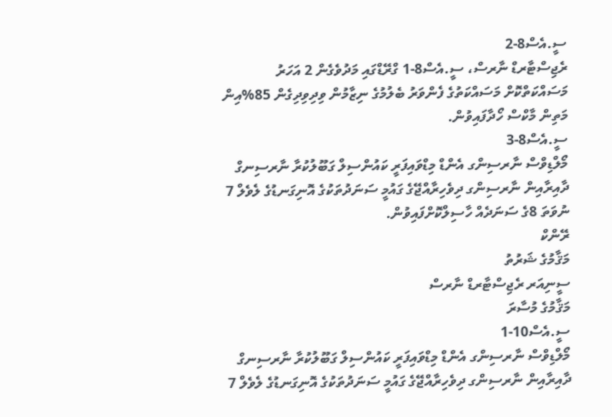ސީ.އެސް8-2
ރެޖިސްޓާރޑް ނާރސް، ސީ.އެސް8-1 ގްރޭޑްގައި މަދުވެގެން 2 އަހަރު މަސައްކަތްކޮށް މަސައްކަތުގެ ފެންވަރު ބެލުމުގެ ނިޒާމުން ވިދިވިދިގެން 85%އިން މަތިން މާކްސް ހޯދާފައިވުން.
ސީ.އެސް8-3
މޯލްޑިވްސް ނާރސިންގ އެންޑް މިޑްވައިފަރީ ކައުންސިލް ގަބޫލުކުރާ ނާރސިނގް ދާއިރާއިން ނާރސިންގ ދިވެހިރާއްޖޭގެ ގައުމީ ސަނަދުތަކުގެ އޮނިގަނޑުގެ ލެވެލް 7 ނުވަތަ 8ގެ ސަނަދެއް ހާސިލްކޮށްފައިވުން.
ރޭންކް
މަޤާމުގެ ޝަރުތު
ސީނިއަރ ރެޖިސްޓާރޑް ނާރސް
މަޤާމުގެ މުސާރަ
ސީ.އެސް10-1
މޯލްޑިވްސް ނާރސިންގ އެންޑް މިޑްވައިފަރީ ކައުންސިލް ގަބޫލުކުރާ ނާރސިނގް ދާއިރާއިން ނާރސިންގ ދިވެހިރާއްޖޭގެ ގައުމީ ސަނަދުތަކުގެ އޮނިގަނޑުގެ ލެވެލް 7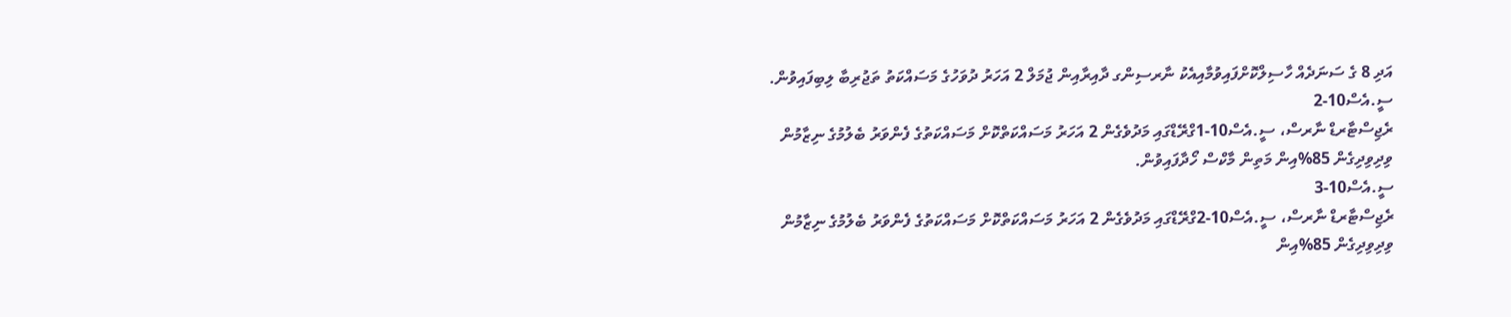އަދި 8 ގެ ސަނަދެއް ހާސިލްކޮށްފައިވުމާއިއެކު ނާރސިންގ ދާއިރާއިން ޖުމަލް 2 އަހަރު ދުވަހުގެ މަސައްކަތު ތަޖުރިބާ ލިބިފައިވުން.
ސީ.އެސް10-2
ރެޖިސްޓާރޑް ނާރސް، ސީ.އެސް10-1ގްރޭޑްގައި މަދުވެގެން 2 އަހަރު މަސައްކަތްކޮށް މަސައްކަތުގެ ފެންވަރު ބެލުމުގެ ނިޒާމުން ވިދިވިދިގެން 85%އިން މަތިން މާކްސް ހޯދާފައިވުން.
ސީ.އެސް10-3
ރެޖިސްޓާރޑް ނާރސް، ސީ.އެސް10-2ގްރޭޑްގައި މަދުވެގެން 2 އަހަރު މަސައްކަތްކޮށް މަސައްކަތުގެ ފެންވަރު ބެލުމުގެ ނިޒާމުން ވިދިވިދިގެން 85%އިން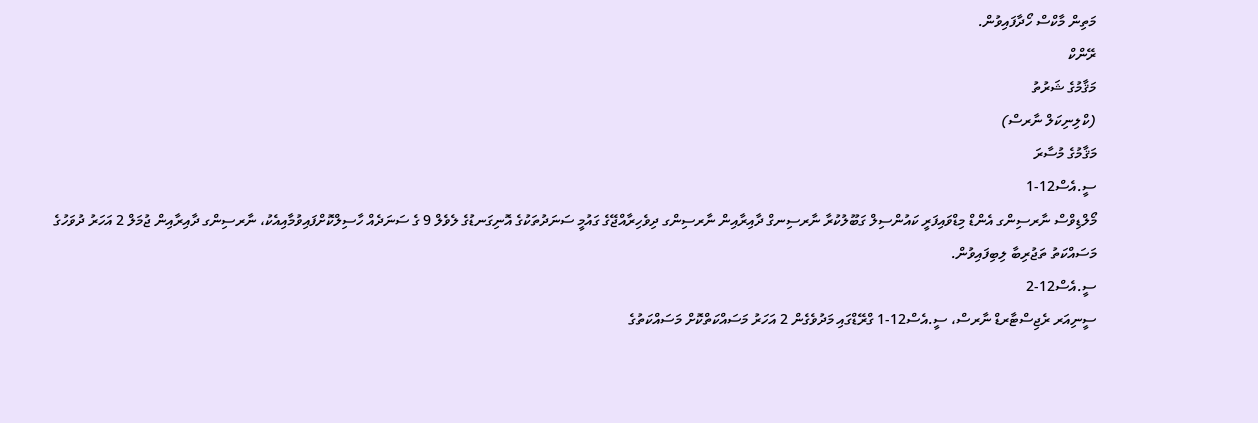މަތިން މާކްސް ހޯދާފައިވުން.
ރޭންކް
މަޤާމުގެ ޝަރުތު
(ކްލިނިކަލް ނާރސް)
މަޤާމުގެ މުސާރަ
ސީ.އެސް12-1
މޯލްޑިވްސް ނާރސިންގ އެންޑް މިޑްވައިފަރީ ކައުންސިލް ގަބޫލުކުރާ ނާރސިނގް ދާއިރާއިން ނާރސިންގ ދިވެހިރާއްޖޭގެ ގައުމީ ސަނަދުތަކުގެ އޮނިގަނޑުގެ ލެވެލް 9 ގެ ސަނަދެއް ހާސިލްކޮށްފައިވުމާއިއެކު، ނާރސިންގ ދާއިރާއިން ޖުމަލް 2 އަހަރު ދުވަހުގެ މަސައްކަތު ތަޖުރިބާ ލިބިފައިވުން.
ސީ.އެސް12-2
ސީނިއަރ ރެޖިސްޓާރޑް ނާރސް، ސީ.އެސް12-1 ގްރޭޑްގައި މަދުވެގެން 2 އަހަރު މަސައްކަތްކޮށް މަސައްކަތުގެ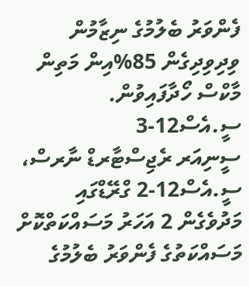ފެންވަރު ބެލުމުގެ ނިޒާމުން ވިދިވިދިގެން 85%އިން މަތިން މާކްސް ހޯދާފައިވުން.
ސީ.އެސް12-3
ސީނިއަރ ރެޖިސްޓާރޑް ނާރސް، ސީ.އެސް12-2 ގްރޭޑްގައި މަދުވެގެން 2 އަހަރު މަސައްކަތްކޮށް މަސައްކަތުގެ ފެންވަރު ބެލުމުގެ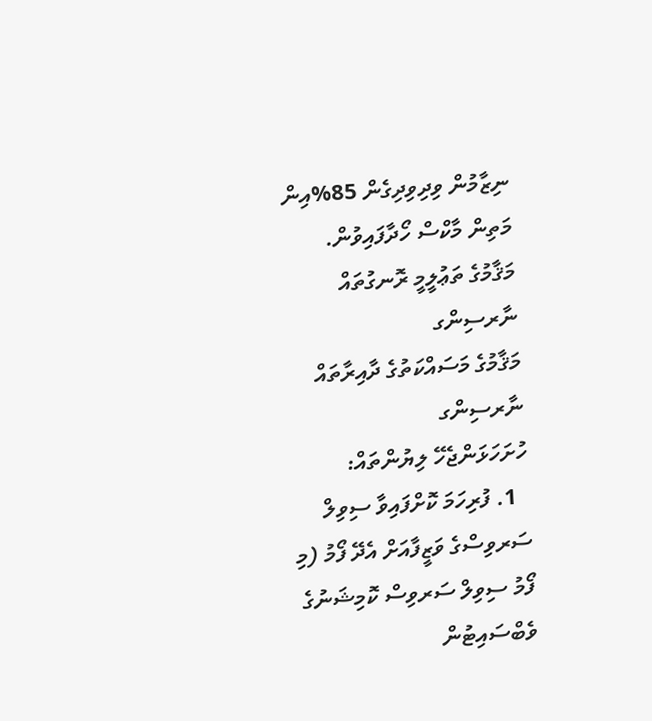ނިޒާމުން ވިދިވިދިގެން 85%އިން މަތިން މާކްސް ހޯދާފައިވުން.
މަޤާމުގެ ތަޢުލީމީ ރޮނގުތައް
ނާރސިންގ
މަޤާމުގެ މަސައްކަތުގެ ދާއިރާތައް
ނާރސިންގ
ހުށަހަޅަންޖެހޭ ލިޔުންތައް:
  1. ފުރިހަމަ ކޮށްފައިވާ ސިވިލް ސަރވިސްގެ ވަޒީފާއަށް އެދޭ ފޯމު (މި ފޯމު ސިވިލް ސަރވިސް ކޮމިޝަނުގެ ވެބްސައިޓުން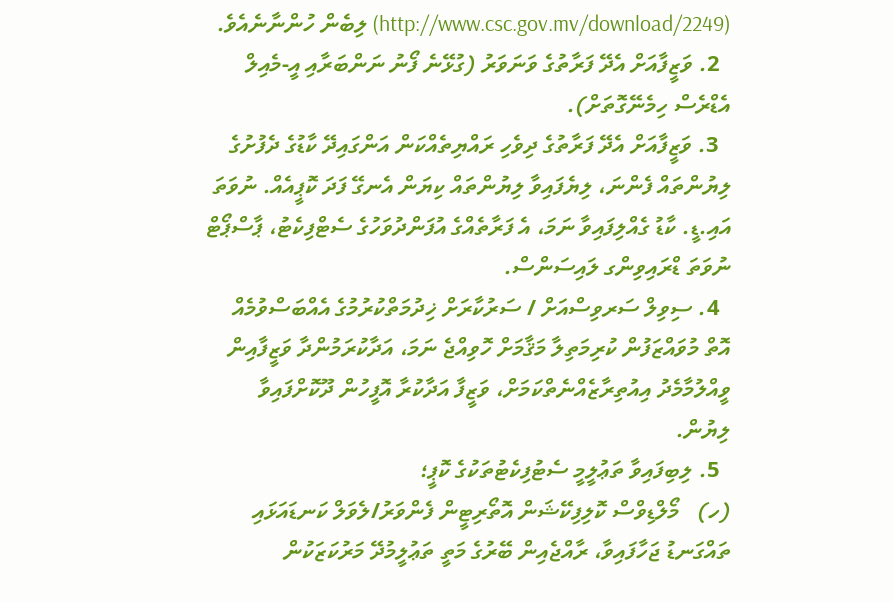(http://www.csc.gov.mv/download/2249) ލިބެން ހުންނާނެއެވެ.
  2. ވަޒީފާއަށް އެދޭ ފަރާތުގެ ވަނަވަރު (ގުޅޭނެ ފޯނު ނަންބަރާއި އީ-މެއިލް އެޑްރެސް ހިމެނޭގޮތަށް).
  3. ވަޒީފާއަށް އެދޭ ފަރާތުގެ ދިވެހި ރައްޔިތެއްކަން އަންގައިދޭ ކާޑުގެ ދެފުށުގެ ލިޔުންތައް ފެންނަ، ލިޔެފައިވާ ލިޔުންތައް ކިޔަން އެނގޭ ފަދަ ކޮޕީއެއް. ނުވަތަ އައި.ޑީ. ކާޑު ގެއްލިފައިވާ ނަމަ، އެ ފަރާތެއްގެ އުފަންދުވަހުގެ ސެޓްފިކެޓު، ޕާސްޕޯޓް ނުވަތަ ޑްރައިވިންގ ލައިސަންސް.
  4. ސިވިލް ސަރވިސްއަށް / ސަރުކާރަށް ޚިދުމަތްކުރުމުގެ އެއްބަސްވުމެއް އޮތް މުވައްޒަފުން ކުރިމަތިލާ މަޤާމަށް ހޮވިއްޖެ ނަމަ، އަދާކުރަމުންދާ ވަޒީފާއިން ވީއްލުމާމެދު އިއުތިރާޒެއްނެތްކަމަށް، ވަޒީފާ އަދާކުރާ އޮފީހުން ދޫކޮށްފައިވާ ލިޔުން.
  5. ލިބިފައިވާ ތަޢުލީމީ ސެޓުފިކެޓުތަކުގެ ކޮޕީ؛
(ހ)   މޯލްޑިވްސް ކޮލިފިކޭޝަން އޮތޯރިޓީން ފެންވަރު/ލެވަލް ކަނޑައަޅައި ތައްގަނޑު ޖަހާފައިވާ، ރާއްޖެއިން ބޭރުގެ މަތީ ތަޢުލީމުދޭ މަރުކަޒަކުން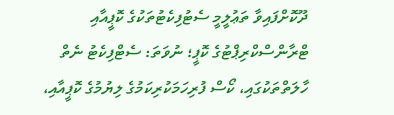ދޫކޮށްފައިވާ ތަޢުލީމީ ސެޓުފިކެޓުތަކުގެ ކޮޕީއާއި ޓްރާންސްކްރިޕްޓުގެ ކޮޕީ؛ ނުވަތަ: ސެޓްފިކެޓު ނެތް ހާލަތްތަކުގައި، ކޯސް ފުރިހަމަކުރިކަމުގެ ލިޔުމުގެ ކޮޕީއާއި،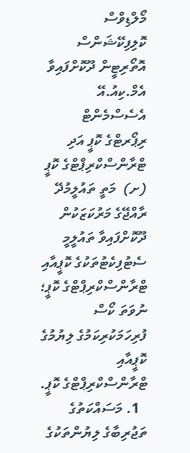މޯލްޑިވްސް ކޮލިފިކޭޝަންސް އޮތޯރިޓީން ދޫކޮށްފައިވާ އެމް.ކިއު.އޭ އެސެސްމެންޓް ރިޕޯރޓްގެ ކޮޕީ އަދި ޓްރާންސްކްރިޕްޓްގެ ކޮޕީ
(ށ)  މަތީ ތައުލީމުދޭ ރާއްޖޭގެ މަރުކަޒަކުން ދޫކޮށްފައިވާ ތައުލީމީ ސެޓުފިކެޓުތަކުގެ ކޮޕީއާއި ޓްރާންސްކްރިޕްޓްގެ ކޮޕީ؛ ނުވަތަ ކޯސް ފުރިހަމަކުރިކަމުގެ ލިޔުމުގެ ކޮޕީއާއި ޓްރާންސްކްރިޕްޓްގެ ކޮޕީ.
  1. މަސައްކަތުގެ ތަޖުރިބާގެ ލިޔުންތަކުގެ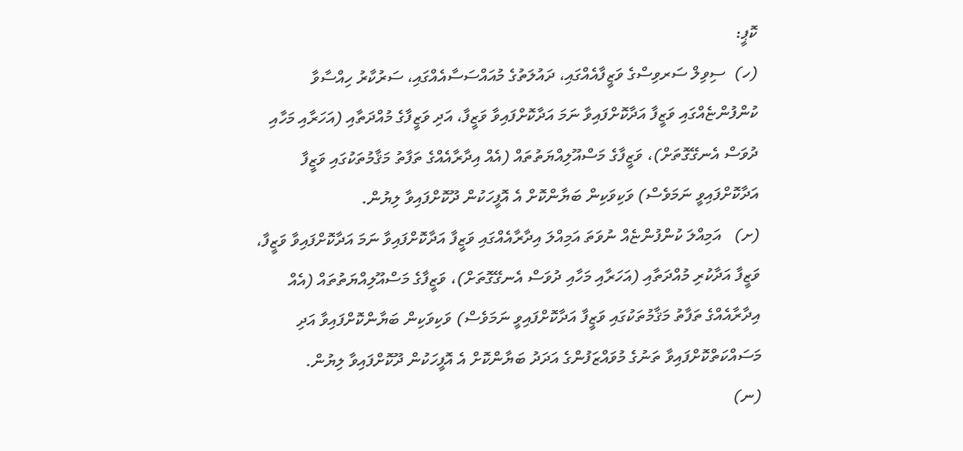ކޮޕީ:
(ހ)  ސިވިލް ސަރވިސްގެ ވަޒީފާއެއްގައި، ދައުލަތުގެ މުއައްސަސާއެއްގައި، ސަރުކާރު ހިއްސާވާ ކުންފުންޏެއްގައި ވަޒީފާ އަދާކޮށްފައިވާ ނަމަ އަދާކޮށްފައިވާ ވަޒީފާ، އަދި ވަޒީފާގެ މުއްދަތާއި (އަހަރާއި މަހާއި ދުވަސް އެނގޭގޮތަށް)، ވަޒީފާގެ މަސްއޫލިއްޔަތުތައް (އެއް އިދާރާއެއްގެ ތަފާތު މަޤާމުތަކުގައި ވަޒީފާ އަދާކޮށްފައިވީ ނަމަވެސް) ވަކިވަކިން ބަޔާންކޮށް އެ އޮފީހަކުން ދޫކޮށްފައިވާ ލިޔުން.
(ށ)   އަމިއްލަ ކުންފުންޏެއް ނުވަތަ އަމިއްލަ އިދާރާއެއްގައި ވަޒީފާ އަދާކޮށްފައިވާ ނަމަ އަދާކޮށްފައިވާ ވަޒީފާ، ވަޒީފާ އަދާކުރި މުއްދަތާއި (އަހަރާއި މަހާއި ދުވަސް އެނގޭގޮތަށް)، ވަޒީފާގެ މަސްއޫލިއްޔަތުތައް (އެއް އިދާރާއެއްގެ ތަފާތު މަޤާމުތަކުގައި ވަޒީފާ އަދާކޮށްފައިވީ ނަމަވެސް) ވަކިވަކިން ބަޔާންކޮށްފައިވާ އަދި މަސައްކަތްކޮށްފައިވާ ތަނުގެ މުވައްޒަފުންގެ އަދަދު ބަޔާންކޮށް އެ އޮފީހަކުން ދޫކޮށްފައިވާ ލިޔުން.
(ނ)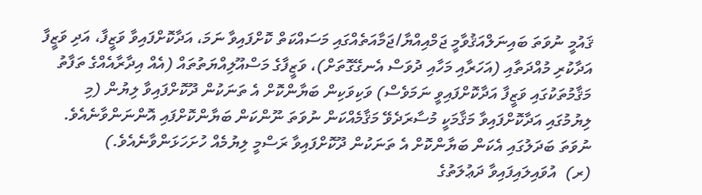ޤައުމީ ނުވަތަ ބައިނަލްއަޤުވާމީ ޖަމްއިއްޔާ/ޖަމާއަތެއްގައި މަސައްކަތް ކޮށްފައިވާ ނަމަ، އަދާކޮށްފައިވާ ވަޒީފާ، އަދި ވަޒީފާ އަދާކުރި މުއްދަތާއި (އަހަރާއި މަހާއި ދުވަސް އެނގޭގޮތަށް)، ވަޒީފާގެ މަސްއޫލިއްޔަތުތައް (އެއް އިދާރާއެއްގެ ތަފާތު މަޤާމުތަކުގައި ވަޒީފާ އަދާކޮށްފައިވީ ނަމަވެސް) ވަކިވަކިން ބަޔާންކޮށް އެ ތަނަކުން ދޫކޮށްފައިވާ ލިޔުން (މި ލިޔުމުގައި އަދާކޮށްފައިވާ މަޤާމަކީ މުސާރަދެވޭ މަޤާމެއްކަން ނުވަތަ ނޫންކަން ބަޔާންކޮށްފައި އޮންނަންވާނެއެވެ. ނުވަތަ ބަދަލުގައި އެކަން ބަޔާންކޮށް އެ ތަނަކުން ދޫކޮށްފައިވާ ރަސްމީ ލިޔުމެއް ހުށަހަޅަންވާނެއެވެ.)
(ރ)  އުވައިލައިފައިވާ ދަޢުލަތުގެ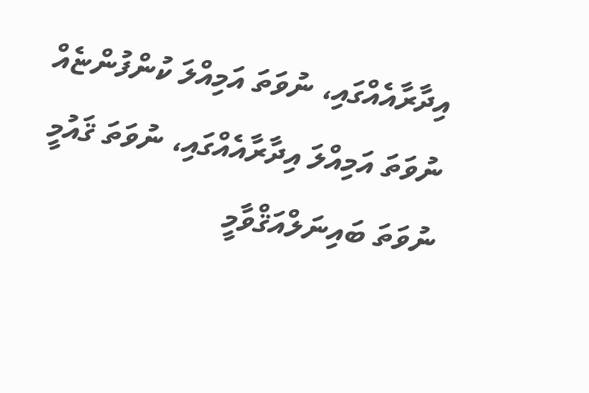އިދާރާއެއްގައި، ނުވަތަ އަމިއްލަ ކުންފުންޏެއް ނުވަތަ އަމިއްލަ އިދާރާއެއްގައި، ނުވަތަ ޤައުމީ ނުވަތަ ބައިނަލްއަޤްވާމީ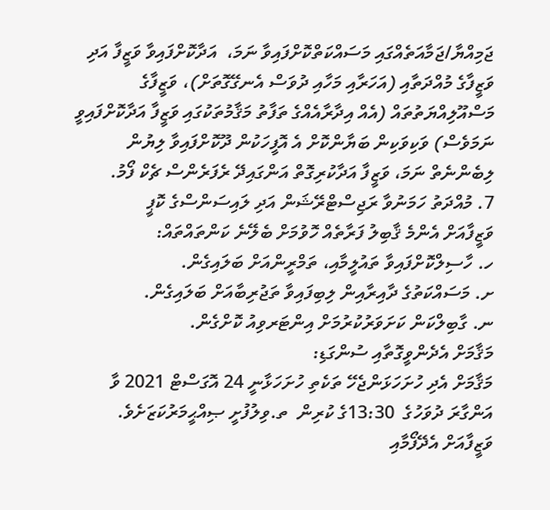ޖަމިއްޔާ/ޖަމާއަތެއްގައި މަސައްކަތްކޮށްފައިވާ ނަމަ،  އަދާކޮށްފައިވާ ވަޒީފާ އަދި ވަޒީފާގެ މުއްދަތާއި (އަހަރާއި މަހާއި ދުވަސް އެނގޭގޮތަށް)، ވަޒީފާގެ މަސްއޫލިއްޔަތުތައް (އެއް އިދާރާއެއްގެ ތަފާތު މަޤާމުތަކުގައި ވަޒީފާ އަދާކޮށްފައިވީ ނަމަވެސް) ވަކިވަކިން ބަޔާންކޮށް އެ އޮފީހަކުން ދޫކޮށްފައިވާ ލިޔުން ލިބެންނެތް ނަމަ، ވަޒީފާ އަދާކުރިގޮތް އަންގައިދޭ ރެފަރެންސް ޗެކް ފޯމު.
7. މުއްދަތު ހަމަނުވާ ރަޖިސްޓްރޭޝަން އަދި ލައިސަންސްގެ ކޮޕީ
ވަޒީފާއަށް އެންމެ ޤާބިލު ފަރާތެއް ހޮވުމަށް ބެލޭނެ ކަންތައްތައް:
ހ. ހާސިލްކޮށްފައިވާ ތައުލީމާއި، ތަމްރީންއަށް ބަލައިގެން.
ށ. މަސައްކަތުގެ ދާއިރާއިން ލިބިފައިވާ ތަޖުރިބާއަށް ބަލައިގެން.
ނ. ގާބިލްކަން ކަށަވަރުކުރުމަށް އިންޓަރވިއު ކޮށްގެން.
މަޤާމަށް އެދެންވީގޮތާއި ސުންގަޑި:
މަޤާމަށް އެދި ހުށަހަޅަންޖެހޭ ތަކެތި ހުށަހަޅާނީ 24 އޮގަސްޓް 2021 ވާ އަންގާރަ ދުވަހުގެ  13:30ގެ ކުރިން  ތ.ވިލުފުށީ ޞިއްޙީމަރުކަޒަށެވެ. ވަޒީފާއަށް އެދޭފޯމާއި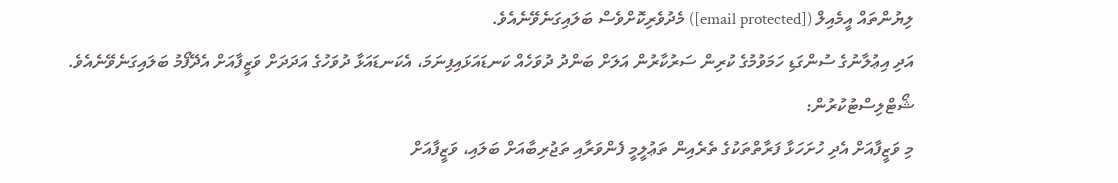ލިޔުންތައް އީމެއިލް ([email protected]) މެދުވެރިކޮށްވެސް ބަލައިގަނެވޭނެއެވެ.
އަދި އިޢުލާނުގެ ސުންގަޑި ހަމަވުމުގެ ކުރިން ސަރުކާރުން އަލަށް ބަންދު ދުވަހެއް ކަނޑައަޅައިފިނަމަ، އެކަނޑައަޅާ ދުވަހުގެ އަދަދަށް ވަޒީފާއަށް އެދޭފޯމު ބަލައިގަނެވޭނެއެވެ.
ޝޯޓްލިސްޓުކުރުން:
މި ވަޒީފާއަށް އެދި ހުށަހަޅާ ފަރާތްތަކުގެ ތެރެއިން ތަޢުލީމީ ފެންވަރާއި ތަޖުރިބާއަށް ބަލައި، ވަޒީފާއަށް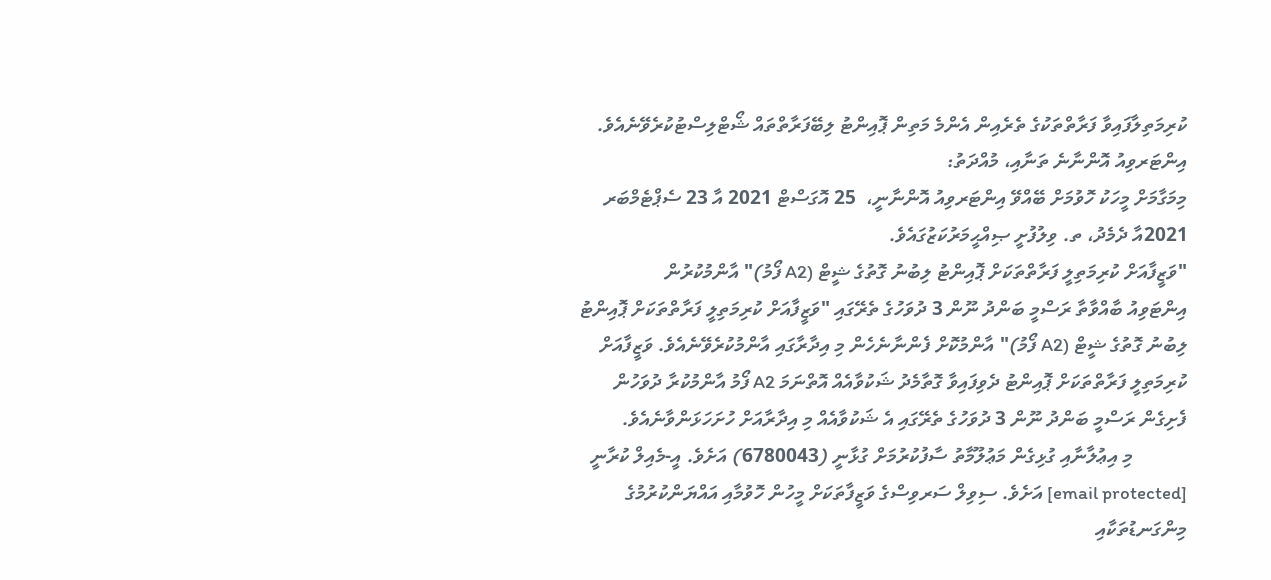ކުރިމަތިލާފައިވާ ފަރާތްތަކުގެ ތެރެއިން އެންމެ މަތިން ޕޮއިންޓު ލިބޭފަރާތްތައް ޝޯޓްލިސްޓުކުރެވޭނެއެވެ.
އިންޓަރވިއު އޮންނާނެ ތަނާއި، މުއްދަތު:
މިމަގާމަށް މީހަކު ހޮވުމަށް ބޭއްވޭ އިންޓަރވިއު އޮންނާނީ،  25 އޮގަސްޓް 2021 އާ 23 ސެޕްޓެމްބަރ 2021އާ ދެމެދު، ތ. ވިލުފުށީ ޞިއްޙީމަރުކަޒުގައެވެ.
"ވަޒީފާއަށް ކުރިމަތިލީ ފަރާތްތަކަށް ޕޮއިންޓު ލިބުނު ގޮތުގެ ޝީޓް (A2 ފޯމު)" އާންމުކުރުން
އިންޓަވިއު ބާއްވާތާ ރަސްމީ ބަންދު ނޫން 3 ދުވަހުގެ ތެރޭގައި "ވަޒީފާއަށް ކުރިމަތިލީ ފަރާތްތަކަށް ޕޮއިންޓު ލިބުނު ގޮތުގެ ޝީޓް (A2 ފޯމު)" އާންމުކޮށް ފެންނާނެހެން މި އިދާރާގައި އާންމުކުރެވޭނެއެވެ. ވަޒީފާއަށް ކުރިމަތިލީ ފަރާތްތަކަށް ޕޮއިންޓު ދެވިފައިވާ ގޮތާމެދު ޝަކުވާއެއް އޮތްނަމަ A2 ފޯމު އާންމުކުރާ ދުވަހުން ފެށިގެން ރަސްމީ ބަންދު ނޫން 3 ދުވަހުގެ ތެރޭގައި އެ ޝަކުވާއެއް މި އިދާރާއަށް ހުށަހަޅަންވާނެއެވެ.
           މި އިޢުލާނާއި ގުޅިގެން މަޢުލޫމާތު ސާފުކުރުމަށް ގުޅާނީ (6780043) އަށެވެ. އީ-މެއިލް ކުރާނީ [email protected] އަށެވެ. ސިވިލް ސަރވިސްގެ ވަޒީފާތަކަށް މީހުން ހޮވުމާއި އައްޔަންކުރުމުގެ މިންގަނޑުތަކާއި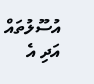އުސޫލުތައް އަދި އެ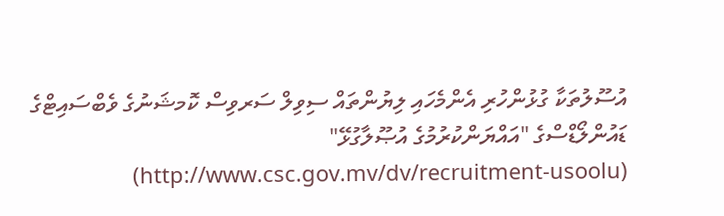އުސޫލުތަކާ ގުޅުންހުރި އެންމެހައި ލިޔުންތައް ސިވިލް ސަރވިސް ކޮމޝަނުގެ ވެބްސައިޓްގެ ޑައުންލޯޑްސްގެ "އައްޔަންކުރުމުގެ އުޞޫލާގުޅޭ" (http://www.csc.gov.mv/dv/recruitment-usoolu)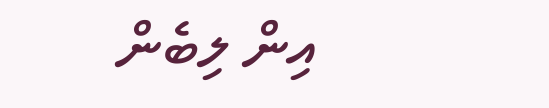އިން ލިބެން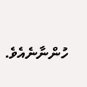ހުންނާނެއެވެ.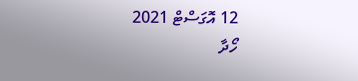12 އޮގަސްޓް 2021
ހޯދާ